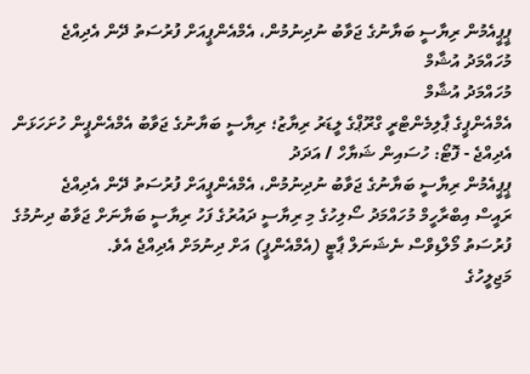ޕީޕީއެމުން ރިޔާސީ ބަޔާނުގެ ޖަވާބު ނުދިނުމުން، އެމްއެންޕީއަށް ފުރުސަތު ދޭން އެދިއްޖެ
މުހައްމަދު އުޝާމް
މުހައްމަދު އުޝާމް
އެމްއެންޕީގެ ޕާލިމެންޓްރީ ގްރޫޕްގެ ލީޑަރު ރިޔާޒު؛ ރިޔާސީ ބަޔާނުގެ ޖަވާބު އެމްއެންޕީން ހުށަހަޅަން އެދިއްޖެ - ފޮޓޯ: ހުސައިން ޝަޔާހް / އަދަދު
ޕީޕީއެމުން ރިޔާސީ ބަޔާނުގެ ޖަވާބު ނުދިނުމުން، އެމްއެންޕީއަށް ފުރުސަތު ދޭން އެދިއްޖެ
ރައީސް އިބްރާހީމް މުހައްމަދު ސޯލިހުގެ މި ރިޔާސީ ދައުރުގެ ފަހު ރިޔާސީ ބަޔާނަށް ޖަވާބު ދިނުމުގެ ފުރުސަތު މޯލްޑިވްސް ނެޝަނަލް ޕާޓީ (އެމްއެންޕީ) އަށް ދިނުމަށް އެދިއްޖެ އެވެ.
މަޖިލީހުގެ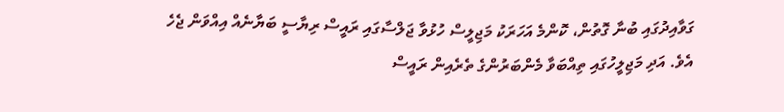ގަވާއިދުގައި ބުނާ ގޮތުން، ކޮންމެ އަހަރަކު މަޖިލީސް ހުޅުވާ ޖަލްސާގައި ރައީސް ރިޔާސީ ބަޔާނެއް އިއްވަން ޖެހެ އެވެ. އަދި މަޖިލީހުގައި ތިއްބަވާ މެންބަރުންގެ ތެރެއިން ރައީސް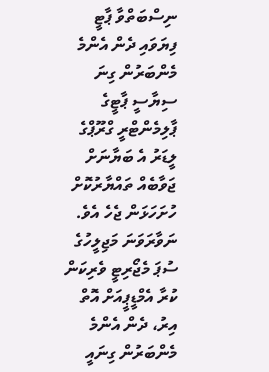ނިސްބަތްވާ ޕާޓީ ފިޔަވައި ދެން އެންމެ މެންބަރުން ގިނަ ސިޔާސީ ޕާޓީގެ ޕާލިމެންޓްރީ ގްރޫޕްގެ ލީޑަރު އެ ބަޔާނަށް ޖަވާބެއް ތައްޔާރުކޮށް ހުށަހަޅަން ޖެހެ އެވެ.
ނަވާރަވަނަ މަޖިލީހުގެ ސުޕަ މެޖޯރިޓީ ވެރިކަން ކުރާ އެމްޑީޕީއަށް އޮތް އިރު، ދެން އެންމެ މެންބަރުން ގިނައީ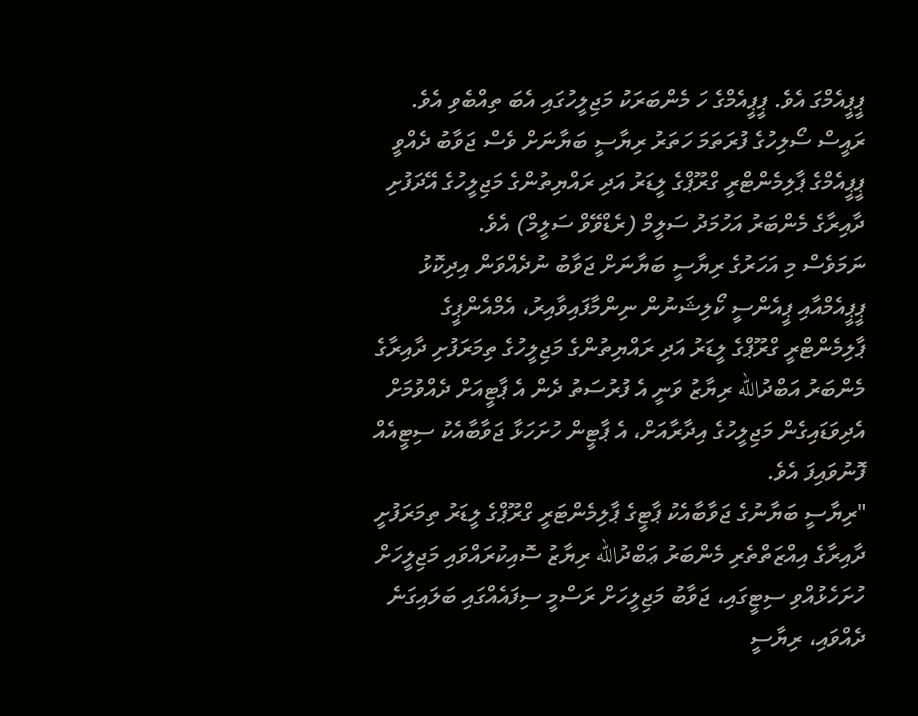ޕީޕީއެމްގަ އެވެ. ޕީޕީއެމްގެ ހަ މެންބަރަކު މަޖިލީހުގައި އެބަ ތިއްބެވި އެވެ. ރައީސް ސޯލިހުގެ ފުރަތަމަ ހަތަރު ރިޔާސީ ބަޔާނަށް ވެސް ޖަވާބު ދެއްވީ ޕީޕީއެމްގެ ޕާލިމެންޓްރީ ގްރޫޕްގެ ލީޑަރު އަދި ރައްޔިތުންގެ މަޖިލީހުގެ އޭދަފުށި ދާއިރާގެ މެންބަރު އަހުމަދު ސަލީމް (ރެޑްވޭވް ސަލީމް) އެވެ.
ނަމަވެސް މި އަހަރުގެ ރިޔާސީ ބަޔާނަށް ޖަވާބު ނުދެއްވަން އިދިކޮޅު ޕީޕީއެމްއާއި ޕީއެންސީ ކޯލިޝަނުން ނިންމާފައިވާއިރު، އެމްއެންޕީގެ ޕާލިމެންޓްރީ ގްރޫޕްގެ ލީޑަރު އަދި ރައްޔިތުންގެ މަޖިލީހުގެ ތިމަރަފުށި ދާއިރާގެ މެންބަރު އަބްދުالله ރިޔާޒު ވަނީ އެ ފުރުސަތު ދެން އެ ޕާޓީއަށް ދެއްވުމަށް އެދިވަޑައިގެން މަޖިލީހުގެ އިދާރާއަށް، އެ ޕާޓީން ހުށަހަޅާ ޖަވާބާއެކު ސިޓީއެއް ފޮނުވައިފަ އެވެ.
"ރިޔާސީ ބަޔާނުގެ ޖަވާބާއެކު ޕާޓީގެ ޕާލިމެންޓަރީ ގްރޫޕްގެ ލީޑަރު ތިމަރަފުށީ ދާއިރާގެ އިއްޒަތްތެރި މެންބަރު ޢަބްދުالله ރިޔާޒު ސޮއިކުރައްވައި މަޖިލީހަށް ހުށަހެޅުއްވި ސިޓީގައި، ޖަވާބު މަޖިލީހަށް ރަސްމީ ސިފައެއްގައި ބަލައިގަނެ ދެއްވައި، ރިޔާސީ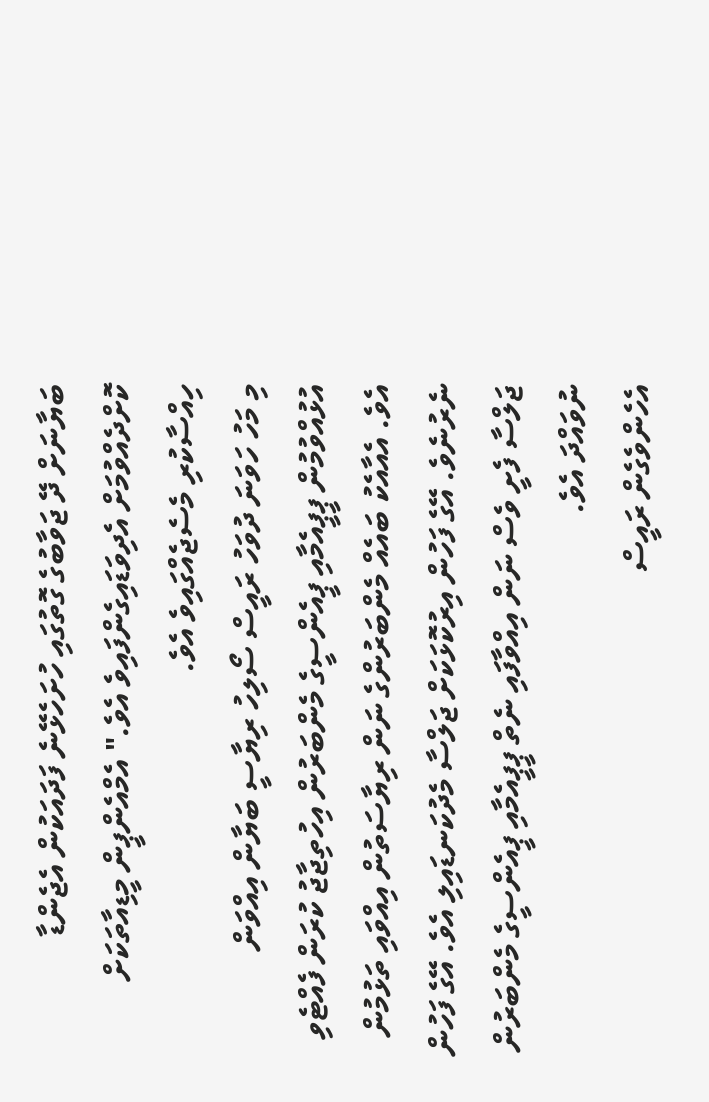ބަޔާނަށް ދޭ ޖަވާބުގެ ގޮތުގައި ހުށަހެޅޭނެ ފަދައަކުން އެޖެންޑާ ކޮށްދެއްވުމަށް އެދިވަޑައިގެންފައިވެ އެވެ." އެމްއެންޕީން މީޑިއާތަކަށް ހިއްސާކުރި މެސެޖެއްގައިވެ އެވެ.
މި މަހު ހަވަނަ ދުވަހު ރައީސް ސޯލިހު ރިޔާސީ ބަޔާން އިއްވަން އުޅުއްވުމުން ޕީޕީއެމާއި ޕީއެންސީގެ މެންބަރުން އިހުތިޖާޖު ކުރަން ފެއްޓެވި އެވެ. އެއާއެކު ބައެއް މެންބަރުންގެ ނަން ރިޔާސަތުން އިއްވައި ތަޅުމުން ނެރުނެވެ. އޭގެ ފަހުން އިރުކޮޅަކަށް ޖަލްސާ މެދުކަނޑައިލި އެވެ. އޭގެ ފަހުން ޖަލްސާ ފެށީ ވެސް ނަން އިއްވާފައި ނެތް ޕީޕީއެމާއި ޕީއެންސީގެ މެންބަރުން ނުވައްދަ އެވެ.
އެހެންވެގެން ރައީސް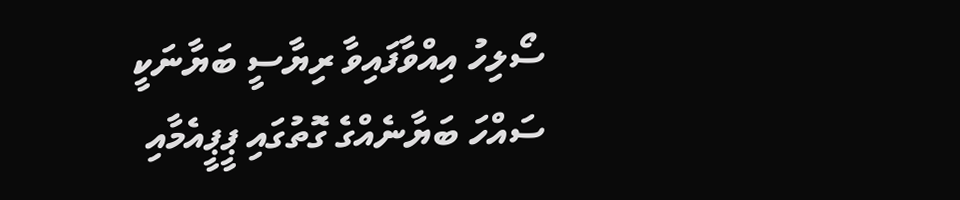ސޯލިހު އިއްވާފައިވާ ރިޔާސީ ބަޔާނަކީ ސައްހަ ބަޔާނެއްގެ ގޮތުގައި ޕީޕީއެމާއި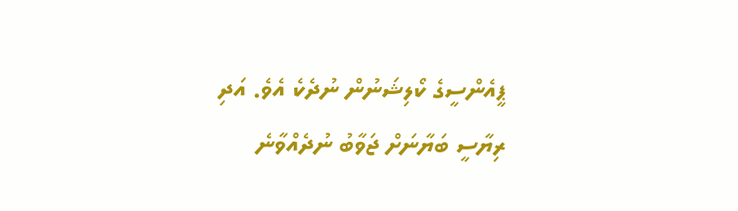ޕީއެންސީގެ ކޯލިޝަނުން ނުދެކެ އެވެ. އަދި ރިޔާސީ ބަޔާނަށް ޖަވާބު ނުދެއްވާނެ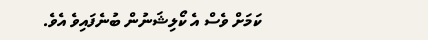ކަމަށް ވެސް އެ ކޯލިޝަނުން ބުނެފައިވެ އެވެ.